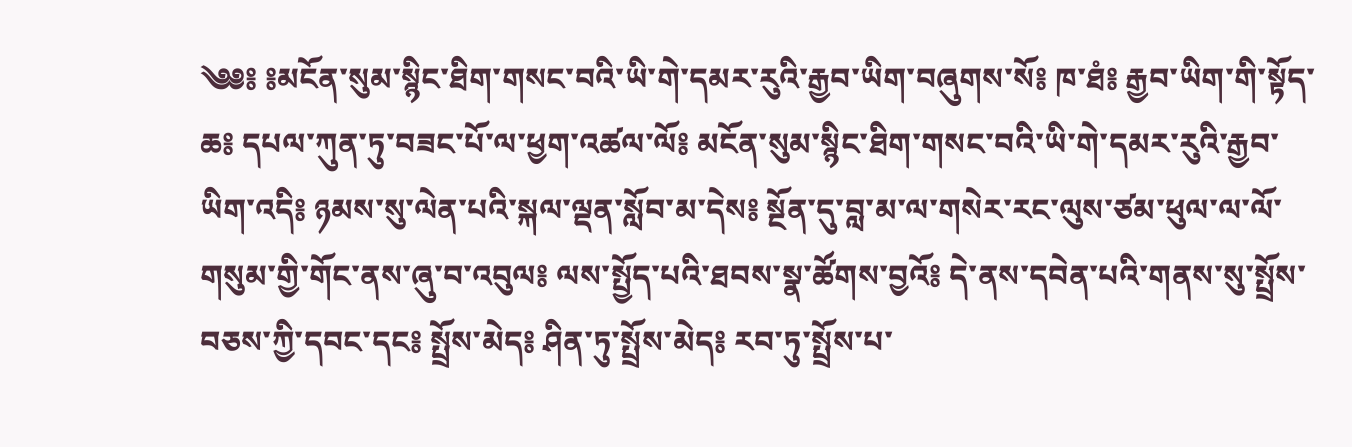༄༅༔ ༔མངོན་སུམ་སྙིང་ཐིག་གསང་བའི་ཡི་གེ་དམར་རུའི་རྒྱབ་ཡིག་བཞུགས་སོ༔ ཁ་ཐཾ༔ རྒྱབ་ཡིག་གི་སྟོད་ཆ༔ དཔལ་ཀུན་ཏུ་བཟང་པོ་ལ་ཕྱག་འཚལ་ལོ༔ མངོན་སུམ་སྙིང་ཐིག་གསང་བའི་ཡི་གེ་དམར་རུའི་རྒྱབ་ཡིག་འདི༔ ཉམས་སུ་ལེན་པའི་སྐལ་ལྡན་སློབ་མ་དེས༔ སྔོན་དུ་བླ་མ་ལ་གསེར་རང་ལུས་ཙམ་ཕུལ་ལ་ལོ་གསུམ་གྱི་གོང་ནས་ཞུ་བ་འབུལ༔ ལས་སྤྱོད་པའི་ཐབས་སྣ་ཚོགས་བྱའོ༔ དེ་ནས་དབེན་པའི་གནས་སུ་སྤྲོས་བཅས་ཀྱི་དབང་དང༔ སྤྲོས་མེད༔ ཤིན་ཏུ་སྤྲོས་མེད༔ རབ་ཏུ་སྤྲོས་པ་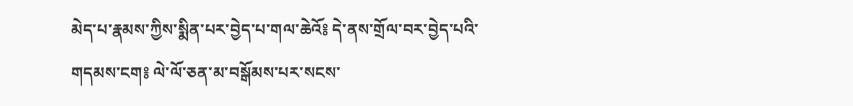མེད་པ་རྣམས་ཀྱིས་སྨིན་པར་བྱེད་པ་གལ་ཆེའོ༔ དེ་ནས་གྲོལ་བར་བྱེད་པའི་གདམས་ངག༔ ལེ་ལོ་ཅན་མ་བསྒོམས་པར་སངས་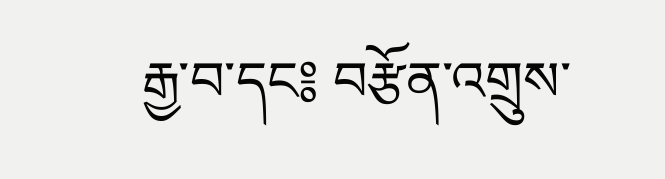རྒྱ་བ་དང༔ བརྩོན་འགྲུས་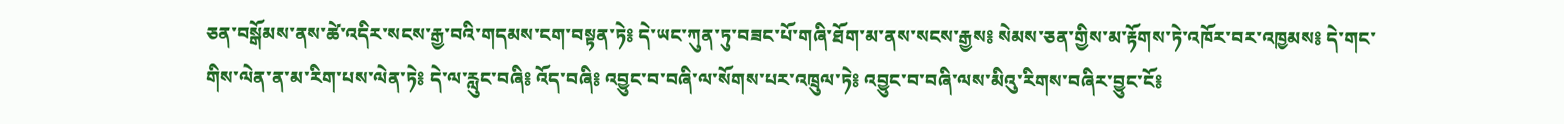ཅན་བསྒོམས་ནས་ཚེ་འདིར་སངས་རྒྱ་བའི་གདམས་ངག་བསྟན་ཏེ༔ དེ་ཡང་ཀུན་ཏུ་བཟང་པོ་གཞི་ཐོག་མ་ནས་སངས་རྒྱས༔ སེམས་ཅན་གྱིས་མ་རྟོགས་ཏེ་འཁོར་བར་འཁྱམས༔ དེ་གང་གིས་ལེན་ན་མ་རིག་པས་ལེན་ཏེ༔ དེ་ལ་རླུང་བཞི༔ འོད་བཞི༔ འབྱུང་བ་བཞི་ལ་སོགས་པར་འཁྲུལ་ཏེ༔ འབྱུང་བ་བཞི་ལས་མིའུ་རིགས་བཞིར་བྱུང་ངོ༔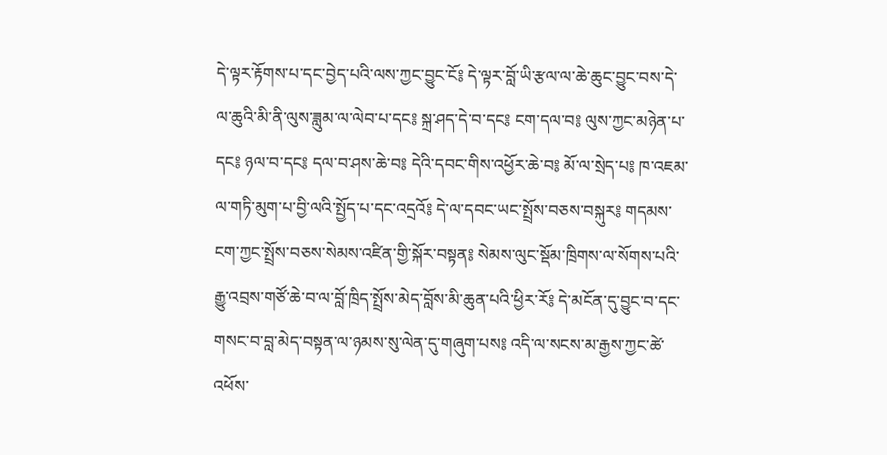དེ་ལྟར་རྟོགས་པ་དང་བྱེད་པའི་ལས་ཀྱང་བྱུང་ངོ༔ དེ་ལྟར་བློ་ཡི་རྩལ་ལ་ཆེ་ཆུང་བྱུང་བས་དེ་ལ་ཆུའི་མི་ནི་ལུས་ཟླུམ་ལ་ལེབ་པ་དང༔ སྐྲ་ཤད་དེ་བ་དང༔ ངག་དལ་བ༔ ལུས་ཀྱང་མཉེན་པ་དང༔ ཉལ་བ་དང༔ དལ་བ་ཤས་ཆེ་བ༔ དེའི་དབང་གིས་འཕྱོར་ཆེ་བ༔ མོ་ལ་སྲེད་པ༔ ཁ་འཇམ་ལ་གཏི་མུག་པ་བྱི་ལའི་སྤྱོད་པ་དང་འདྲའོ༔ དེ་ལ་དབང་ཡང་སྤྲོས་བཅས་བསྐུར༔ གདམས་ངག་ཀྱང་སྤྲོས་བཅས་སེམས་འཛིན་གྱི་སྐོར་བསྟན༔ སེམས་ལུང་སྡོམ་ཁྲིགས་ལ་སོགས་པའི་རྒྱུ་འབྲས་གཙོ་ཆེ་བ་ལ་བློ་ཁྲིད་སྤྲོས་མེད་བློས་མི་ཆུན་པའི་ཕྱིར་རོ༔ དེ་མངོན་དུ་བྱུང་བ་དང་གསང་བ་བླ་མེད་བསྟན་ལ་ཉམས་སུ་ལེན་དུ་གཞུག་པས༔ འདི་ལ་སངས་མ་རྒྱས་ཀྱང་ཚེ་འཕོས་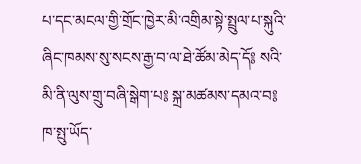པ་དང་མངལ་གྱི་གྲོང་ཁྱེར་མི་འགྲིམ་སྟེ་སྤྲུལ་པ་སྐུའི་ཞིང་ཁམས་སུ་སངས་རྒྱ་བ་ལ་ཐེ་ཚོམ་མེད་དོ༔ སའི་མི་ནི་ལུས་གྲུ་བཞི་སྒེག་པ༔ སྐྲ་མཚམས་དམའ་བ༔ ཁ་སྤུ་ཡོད་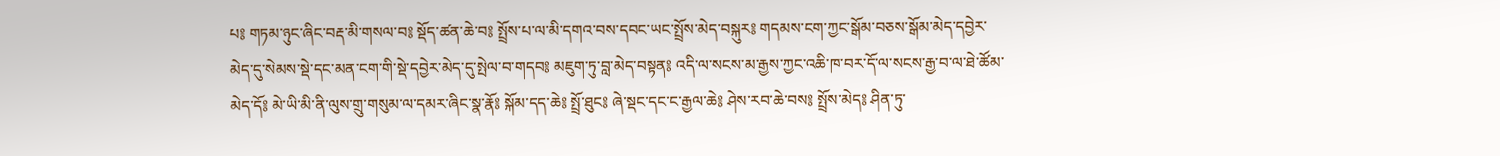པ༔ གཏམ་ཉུང་ཞིང་བརྡ་མི་གསལ་བ༔ སྡོད་ཚན་ཆེ་བ༔ སྤྲོས་པ་ལ་མི་དགའ་བས་དབང་ཡང་སྤྲོས་མེད་བསྐུར༔ གདམས་ངག་ཀྱང་སྒོམ་བཅས་སྒོམ་མེད་དབྱེར་མེད་དུ་སེམས་སྡེ་དང་མན་ངག་གི་སྡེ་དབྱེར་མེད་དུ་སྤེལ་བ་གདབ༔ མཇུག་ཏུ་བླ་མེད་བསྟན༔ འདི་ལ་སངས་མ་རྒྱས་ཀྱང་འཆི་ཁ་བར་དོ་ལ་སངས་རྒྱ་བ་ལ་ཐེ་ཚོམ་མེད་དོ༔ མེ་ཡི་མི་ནི་ལུས་གྲུ་གསུམ་ལ་དམར་ཞིང་སྣ་རྣོ༔ སྐོམ་དད་ཆེ༔ སྤྲོ་ཐུང༔ ཞེ་སྡང་དང་ང་རྒྱལ་ཆེ༔ ཤེས་རབ་ཆེ་བས༔ སྤྲོས་མེད༔ ཤིན་ཏུ་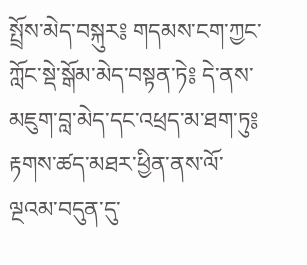སྤྲོས་མེད་བསྐུར༔ གདམས་ངག་ཀྱང་ཀློང་སྡེ་སྒོམ་མེད་བསྟན་ཏེ༔ དེ་ནས་མཇུག་བླ་མེད་དང་འཕྲད་མ་ཐག་ཏུ༔ རྟགས་ཚད་མཐར་ཕྱིན་ནས་ལོ་ལྔའམ་བདུན་དུ་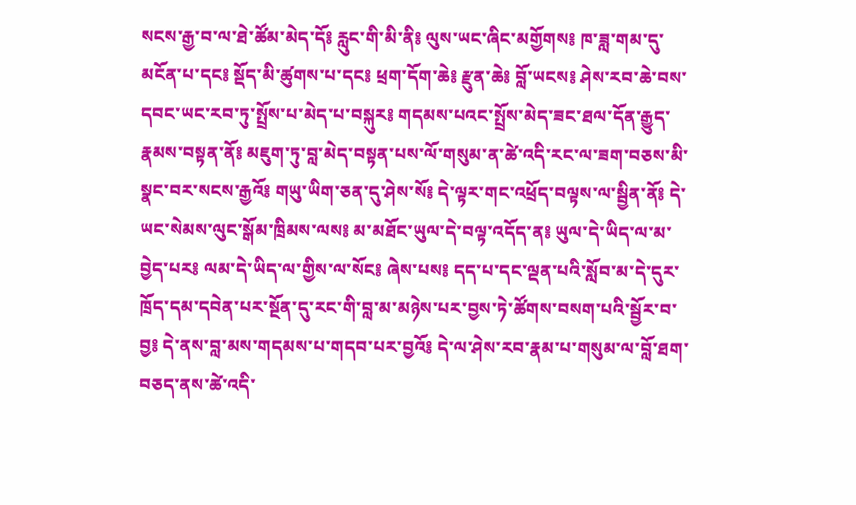སངས་རྒྱ་བ་ལ་ཐེ་ཚོམ་མེད་དོ༔ རླུང་གི་མི་ནི༔ ལུས་ཡང་ཞིང་མགྱོགས༔ ཁ་ཟླ་གམ་དུ་མངོན་པ་དང༔ སྡོད་མི་ཚུགས་པ་དང༔ ཕྲག་དོག་ཆེ༔ རྫུན་ཆེ༔ བློ་ཡངས༔ ཤེས་རབ་ཆེ་བས་དབང་ཡང་རབ་ཏུ་སྤྲོས་པ་མེད་པ་བསྐུར༔ གདམས་པའང་སྤྲོས་མེད་ཟང་ཐལ་དོན་རྒྱུད་རྣམས་བསྟན་ནོ༔ མཇུག་ཏུ་བླ་མེད་བསྟན་པས་ལོ་གསུམ་ན་ཚེ་འདི་རང་ལ་ཟག་བཅས་མི་སྣང་བར་སངས་རྒྱའོ༔ གཡུ་ཡིག་ཅན་དུ་ཤེས་སོ༔ དེ་ལྟར་གང་འཕྲོད་བལྟས་ལ་སྦྱིན་ནོ༔ དེ་ཡང་སེམས་ལུང་སྒོམ་ཁྲིམས་ལས༔ མ་མཐོང་ཡུལ་དེ་བལྟ་འདོད་ན༔ ཡུལ་དེ་ཡིད་ལ་མ་བྱེད་པར༔ ལམ་དེ་ཡིད་ལ་གྱིས་ལ་སོང༔ ཞེས་པས༔ དད་པ་དང་ལྡན་པའི་སློབ་མ་དེ་དུར་ཁྲོད་དམ་དབེན་པར་སྔོན་དུ་རང་གི་བླ་མ་མཉེས་པར་བྱས་ཏེ་ཚོགས་བསག་པའི་སྦྱོར་བ་བྱ༔ དེ་ནས་བླ་མས་གདམས་པ་གདབ་པར་བྱའོ༔ དེ་ལ་ཤེས་རབ་རྣམ་པ་གསུམ་ལ་བློ་ཐག་བཅད་ནས་ཚེ་འདི་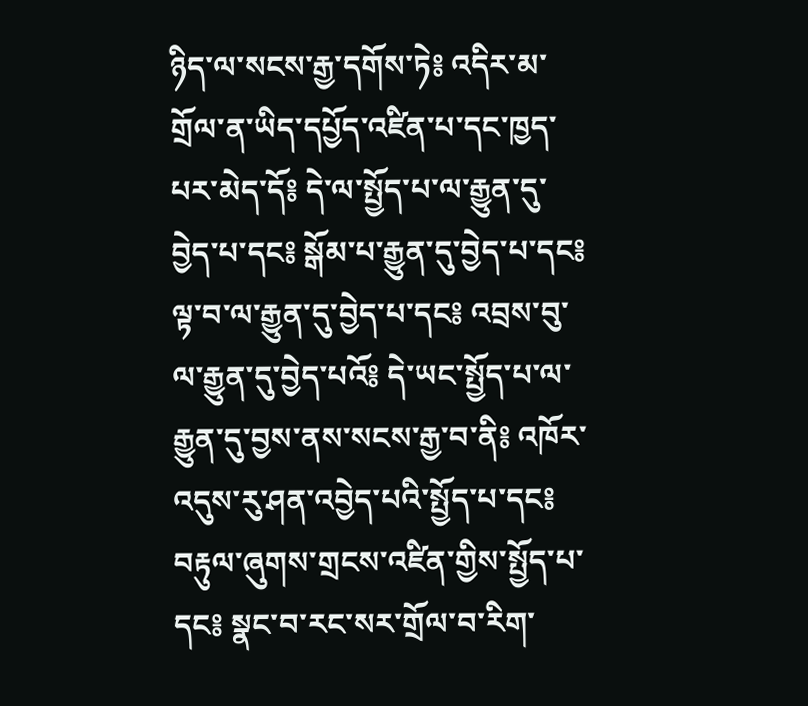ཉིད་ལ་སངས་རྒྱ་དགོས་ཏེ༔ འདིར་མ་གྲོལ་ན་ཡིད་དཔྱོད་འཛིན་པ་དང་ཁྱད་པར་མེད་དོ༔ དེ་ལ་སྤྱོད་པ་ལ་རྒྱུན་དུ་བྱེད་པ་དང༔ སྒོམ་པ་རྒྱུན་དུ་བྱེད་པ་དང༔ ལྟ་བ་ལ་རྒྱུན་དུ་བྱེད་པ་དང༔ འབྲས་བུ་ལ་རྒྱུན་དུ་བྱེད་པའོ༔ དེ་ཡང་སྤྱོད་པ་ལ་རྒྱུན་དུ་བྱས་ནས་སངས་རྒྱ་བ་ནི༔ འཁོར་འདུས་རུ་ཤན་འབྱེད་པའི་སྤྱོད་པ་དང༔ བརྟུལ་ཞུགས་གྲངས་འཛིན་གྱིས་སྤྱོད་པ་དང༔ སྣང་བ་རང་སར་གྲོལ་བ་རིག་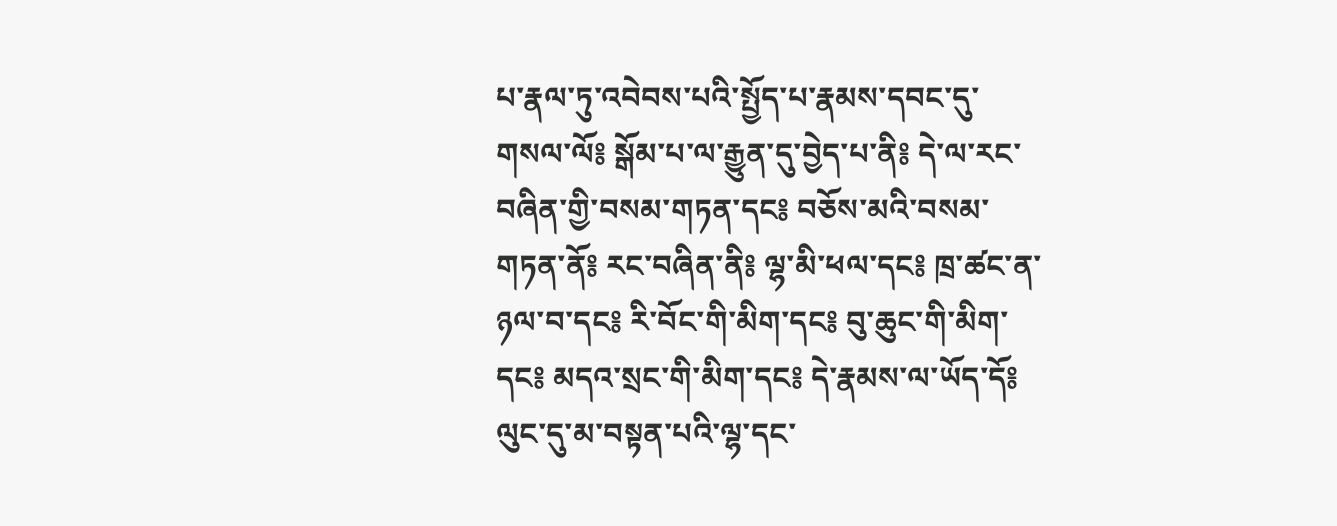པ་རྣལ་ཏུ་འབེབས་པའི་སྤྱོད་པ་རྣམས་དབང་དུ་གསལ་ལོ༔ སྒོམ་པ་ལ་རྒྱུན་དུ་བྱེད་པ་ནི༔ དེ་ལ་རང་བཞིན་གྱི་བསམ་གཏན་དང༔ བཅོས་མའི་བསམ་གཏན་ནོ༔ རང་བཞིན་ནི༔ ལྷ་མི་ཕལ་དང༔ ཁྲ་ཚང་ན་ཉལ་བ་དང༔ རི་བོང་གི་མིག་དང༔ བུ་ཆུང་གི་མིག་དང༔ མདའ་སྲང་གི་མིག་དང༔ དེ་རྣམས་ལ་ཡོད་དོ༔ ལུང་དུ་མ་བསྟན་པའི་ལྷ་དང་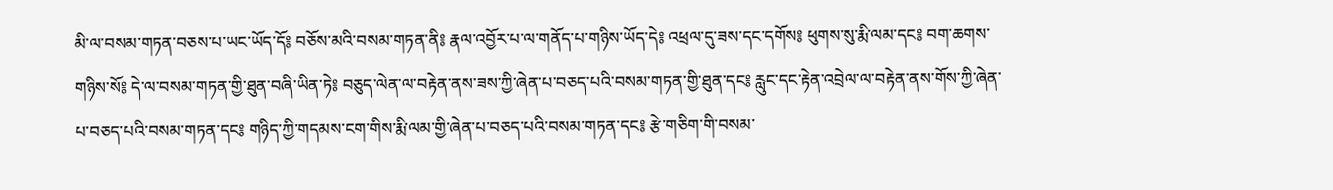མི་ལ་བསམ་གཏན་བཅས་པ་ཡང་ཡོད་དོ༔ བཅོས་མའི་བསམ་གཏན་ནི༔ རྣལ་འབྱོར་པ་ལ་གནོད་པ་གཉིས་ཡོད་དེ༔ འཕྲལ་དུ་ཟས་དང་དགོས༔ ཕུགས་སུ་རྨི་ལམ་དང༔ བག་ཆགས་གཉིས་སོ༔ དེ་ལ་བསམ་གཏན་གྱི་ཐུན་བཞི་ཡིན་ཏེ༔ བཅུད་ལེན་ལ་བརྟེན་ནས་ཟས་ཀྱི་ཞེན་པ་བཅད་པའི་བསམ་གཏན་གྱི་ཐུན་དང༔ རླུང་དང་རྟེན་འབྲེལ་ལ་བརྟེན་ནས་གོས་ཀྱི་ཞེན་པ་བཅད་པའི་བསམ་གཏན་དང༔ གཉིད་ཀྱི་གདམས་ངག་གིས་རྨི་ལམ་གྱི་ཞེན་པ་བཅད་པའི་བསམ་གཏན་དང༔ རྩེ་གཅིག་གི་བསམ་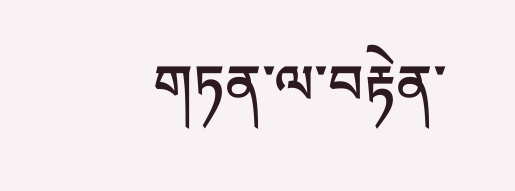གཏན་ལ་བརྟེན་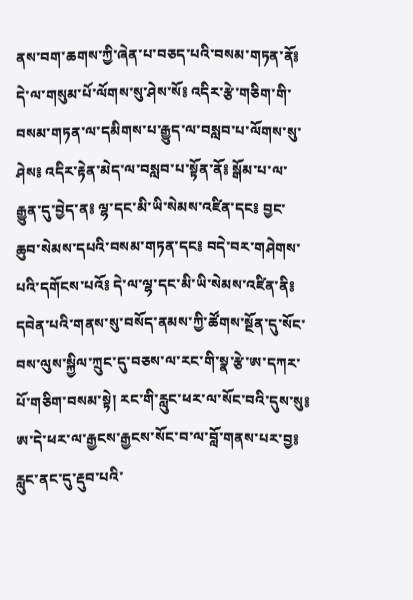ནས་བག་ཆགས་ཀྱི་ཞེན་པ་བཅད་པའི་བསམ་གཏན་ནོ༔ དེ་ལ་གསུམ་པོ་ལོགས་སུ་ཤེས་སོ༔ འདིར་རྩེ་གཅིག་གི་བསམ་གཏན་ལ་དམིགས་པ་རྒྱུད་ལ་བསླབ་པ་ལོགས་སུ་ཤེས༔ འདིར་རྟེན་མེད་ལ་བསླབ་པ་སྟོན་ནོ༔ སྒོམ་པ་ལ་རྒྱུན་དུ་བྱེད་ན༔ ལྷ་དང་མི་ཡི་སེམས་འཛིན་དང༔ བྱང་ཆུབ་སེམས་དཔའི་བསམ་གཏན་དང༔ བདེ་བར་གཤེགས་པའི་དགོངས་པའོ༔ དེ་ལ་ལྷ་དང་མི་ཡི་སེམས་འཛིན་ནི༔ དབེན་པའི་གནས་སུ་བསོད་ནམས་ཀྱི་ཚོགས་སྔོན་དུ་སོང་བས་ལུས་སྐྱིལ་ཀྲུང་དུ་བཅས་ལ་རང་གི་སྣ་རྩེ་ཨ་དཀར་པོ་གཅིག་བསམ་སྟེ། རང་གི་རླུང་ཕར་ལ་སོང་བའི་དུས་སུ༔ ཨ་དེ་ཕར་ལ་རྒྱངས་རྒྱངས་སོང་བ་ལ་བློ་གནས་པར་བྱ༔ རླུང་ནང་དུ་རྡུབ་པའི་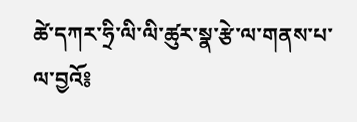ཚེ་དཀར་ཧྲི་ལི་ལི་ཚུར་སྣ་རྩེ་ལ་གནས་པ་ལ་བྱའོ༔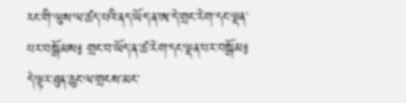རང་གི་ལུས་ལ་ཚད་པའི་ནད་ཡོད་ན་ཨ་དེ་གྲང་རེག་དང་ལྡན་པར་བསྒོམས༔ གྲང་བ་ཡོད་ན་ཚ་རེག་དང་ལྡན་པར་བསྒོམ༔ དེ་ལྟར་ཐུན་ཆུང་ལ་གྲངས་མང་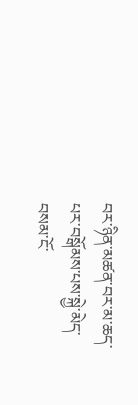བར་ཉིན་མཚན་བར་མ་ཆད་པར་བསྒོམས་པས་སྐྱེ་མེད་བསམ་ངོ་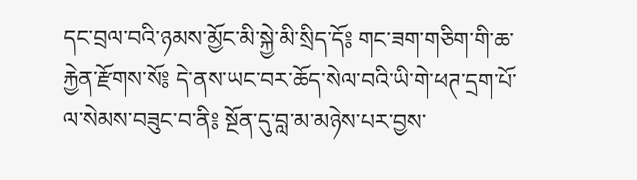དང་བྲལ་བའི་ཉམས་མྱོང་མི་སྐྱེ་མི་སྲིད་དོ༔ གང་ཟག་གཅིག་གི་ཆ་རྐྱེན་རྫོགས་སོ༔ དེ་ནས་ཡང་བར་ཆོད་སེལ་བའི་ཡི་གེ་ཕཊ་དྲག་པོ་ལ་སེམས་བཟུང་བ་ནི༔ སྔོན་དུ་བླ་མ་མཉེས་པར་བྱས་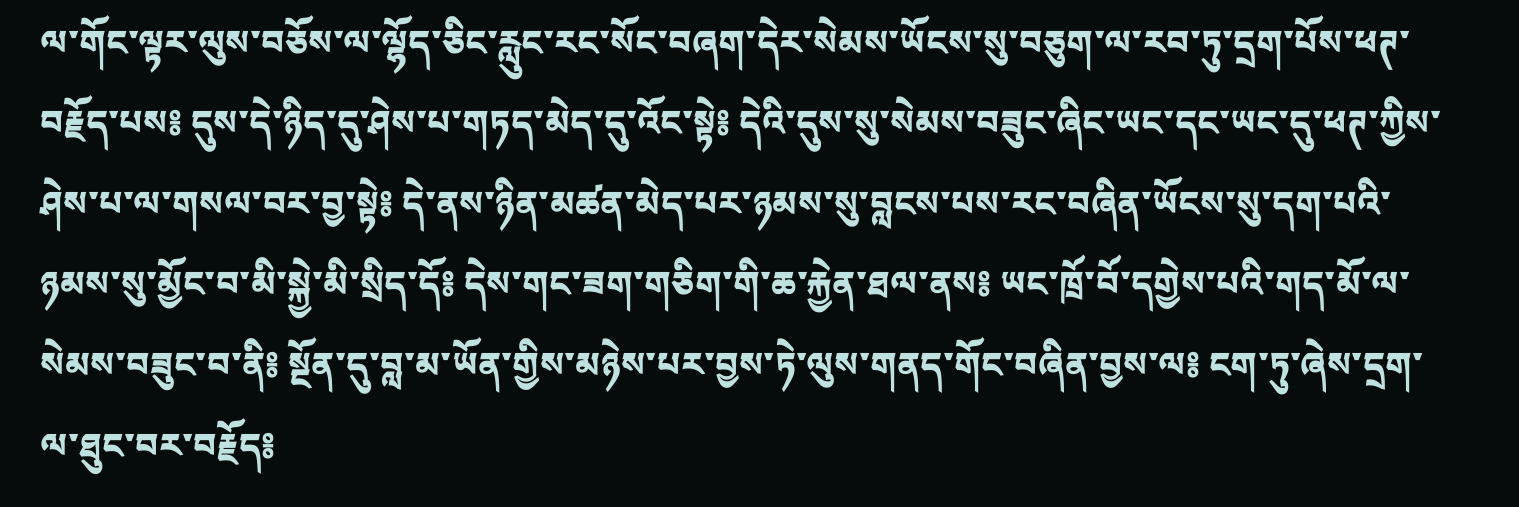ལ་གོང་ལྟར་ལུས་བཅོས་ལ་ལྷོད་ཅིང་རླུང་རང་སོང་བཞག་དེར་སེམས་ཡོངས་སུ་བཅུག་ལ་རབ་ཏུ་དྲག་པོས་ཕཊ་བརྗོད་པས༔ དུས་དེ་ཉིད་དུ་ཤེས་པ་གཏད་མེད་དུ་འོང་སྟེ༔ དེའི་དུས་སུ་སེམས་བཟུང་ཞིང་ཡང་དང་ཡང་དུ་ཕཊ་ཀྱིས་ཤེས་པ་ལ་གསལ་བར་བྱ་སྟེ༔ དེ་ནས་ཉིན་མཚན་མེད་པར་ཉམས་སུ་བླངས་པས་རང་བཞིན་ཡོངས་སུ་དག་པའི་ཉམས་སུ་མྱོང་བ་མི་སྐྱེ་མི་སྲིད་དོ༔ དེས་གང་ཟག་གཅིག་གི་ཆ་རྐྱེན་ཐལ་ནས༔ ཡང་ཁྲོ་བོ་དགྱེས་པའི་གད་མོ་ལ་སེམས་བཟུང་བ་ནི༔ སྔོན་དུ་བླ་མ་ཡོན་གྱིས་མཉེས་པར་བྱས་ཏེ་ལུས་གནད་གོང་བཞིན་བྱས་ལ༔ ངག་ཏུ་ཞེས་དྲག་ལ་ཐུང་བར་བརྗོད༔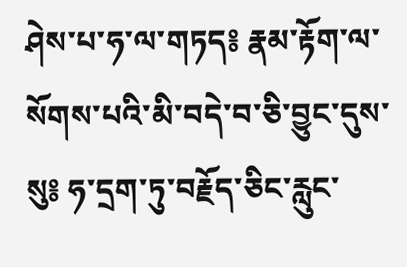ཤེས་པ་ཧ་ལ་གཏད༔ རྣམ་རྟོག་ལ་སོགས་པའི་མི་བདེ་བ་ཅི་བྱུང་དུས་སུ༔ ཧ་དྲག་ཏུ་བརྗོད་ཅིང་རླུང་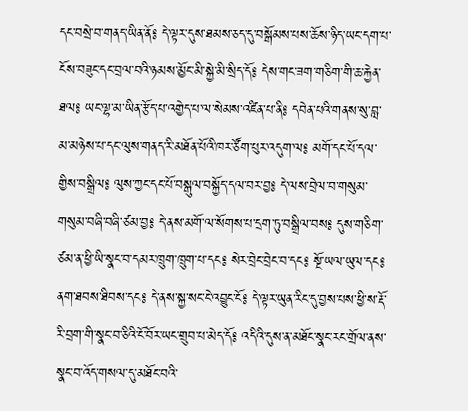དང་བསྲེ་བ་གནད་ཡིན་ནོ༔ དེ་ལྟར་དུས་ཐམས་ཅད་དུ་བསྒོམས་པས་ཆོས་ཉིད་ཡང་དག་པ་ངོས་བཟུང་དང་བྲལ་བའི་ཉམས་མྱོང་མི་སྐྱེ་མི་སྲིད་དོ༔ དེས་གང་ཟག་གཅིག་གི་ཆ་རྐྱེན་ཐལ༔ ཡང་ལྷ་མ་ཡིན་རྩོད་པ་འགྱེད་པ་ལ་སེམས་འཛིན་པ་ནི༔ དབེན་པའི་གནས་སུ་བླ་མ་མཉེས་པ་དང་ལུས་གནད་རི་མཐོན་པོའི་ཁར་ཙོག་པུར་འདུག་ལ༔ མགོ་དང་པོ་དལ་གྱིས་བསྒྲིལ༔ ལུས་ཀྱང་དང་པོ་བསྒུལ་བསྐྱོད་དལ་བར་བྱ༔ དེ་ལས་བྲེལ་བ་གསུམ་གསུམ་བཞི་བཞི་ཙམ་བྱ༔ དེ་ནས་མགོ་ལ་སོགས་པ་དྲག་ཏུ་བསྒྲིལ་བས༔ དུས་གཅིག་ཙམ་ན་ཕྱི་ཡི་སྣང་བ་དམར་ཁྲུག་ཁྲུག་པ་དང༔ སེར་བྲེང་བྲེང་བ་དང༔ སྔོ་ཡལ་ཡུལ་དང༔ ནག་ཐབས་ཐིབས་དང༔ དེ་ནས་སྐྱ་སང་ངེ་འབྱུང་ངོ༔ དེ་ལྟར་ཡུན་རིང་དུ་བྱས་པས་ཕྱི་ས་རྡོ་རི་བྲག་གི་སྣང་བ་ཅིའི་ངོ་བོར་ཡང་གྲུབ་པ་མེད་དོ༔ འདིའི་དུས་ན་མཐོང་སྣང་རང་གྲོལ་ནས་སྣང་བ་འོད་གསལ་དུ་མཐོང་བའི་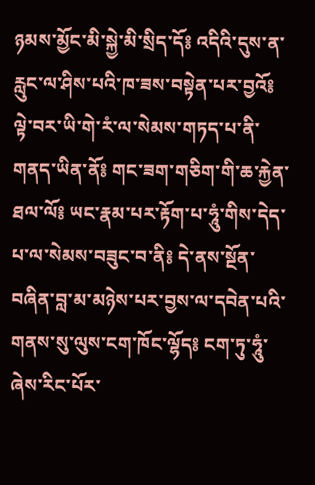ཉམས་མྱོང་མི་སྐྱེ་མི་སྲིད་དོ༔ འདིའི་དུས་ན་རླུང་ལ་ཤིས་པའི་ཁ་ཟས་བསྟེན་པར་བྱའོ༔ ལྟེ་བར་ཡི་གེ་རཾ་ལ་སེམས་གཏད་པ་ནི་གནད་ཡིན་ནོ༔ གང་ཟག་གཅིག་གི་ཆ་རྐྱེན་ཐལ་ལོ༔ ཡང་རྣམ་པར་རྟོག་པ་ཧཱུཾ་གིས་དེད་པ་ལ་སེམས་བཟུང་བ་ནི༔ དེ་ནས་སྔོན་བཞིན་བླ་མ་མཉེས་པར་བྱས་ལ་དབེན་པའི་གནས་སུ་ལུས་ངག་ཁོང་ལྷོད༔ ངག་ཏུ་ཧཱུཾ་ཞེས་རིང་པོར་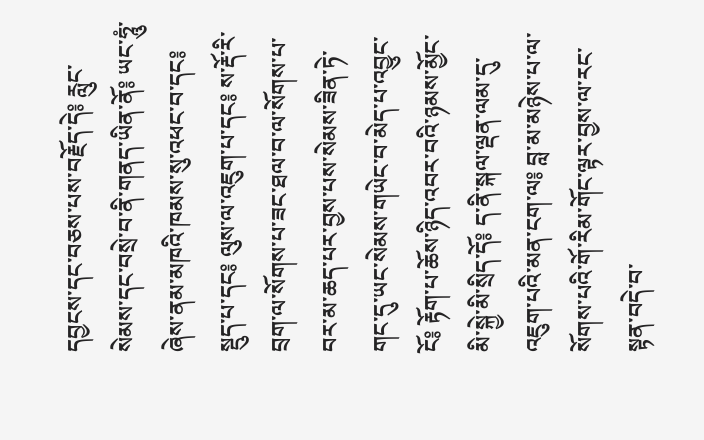དབྱངས་དང་བཅས་པས་བརྗོད་དེ༔ རླུང་སེམས་དང་བསྲེ་བ་ནི་གནད་ཡིན་ནོ༔ ཡང་ཧཱུཾ་ཞེས་ནམ་མཁའི་ཁམས་སུ་འཕང་བ་དང༔ སྡུད་པ་དང༔ ལུས་ལ་འཇུག་པ་དང༔ ས་རྡོ་རི་བྲག་ལ་སོགས་པ་ཟང་ཐལ་བ་ལ་སོགས་པ་བར་མ་ཆད་པར་བྱས་པས་སེམས་ཟིན་ཏེ་གང་དུ་ཡང་སེམས་གཡེང་བ་མེད་པ་འབྱུང་ངོ༔ རྟོག་པ་ཆོས་ཉིད་འབར་བའི་ཉམས་མྱོང་མི་སྐྱེ་མི་སྲིད་དོ༔ ད་ནི་སྐལ་ལྡན་ལམ་དུ་འཇུག་པའི་མན་ངག་ལ༔ བླ་མ་མཉེས་པ་ལ་སོགས་པའི་གོ་རིམ་གོང་ལྟར་བྱས་ལ་རང་སྟན་བདེ་བ་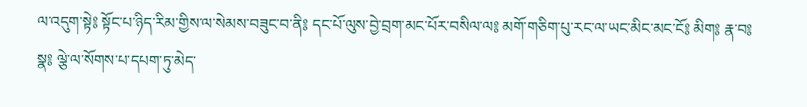ལ་འདུག་སྟེ༔ སྟོང་པ་ཉིད་རིམ་གྱིས་ལ་སེམས་བཟུང་བ་ནི༔ དང་པོ་ལུས་བྱེ་བྲག་མང་པོར་བསིལ་ལ༔ མགོ་གཅིག་པུ་རང་ལ་ཡང་མིང་མང་ངོ༔ མིག༔ རྣ་བ༔ སྣ༔ ལྕེ་ལ་སོགས་པ་དཔག་ཏུ་མེད་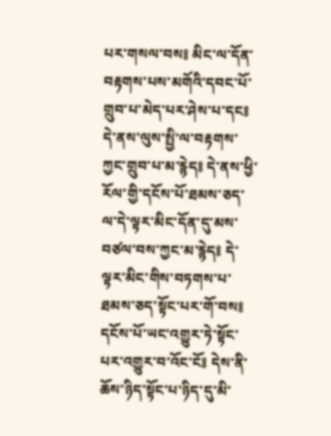པར་གསལ་བས༔ མིང་ལ་དོན་བརྟགས་པས་མགོའི་དབང་པོ་གྲུབ་པ་མེད་པར་ཤེས་པ་དང༔ དེ་ནས་ལུས་སྤྱི་ལ་བརྟགས་ཀྱང་གྲུབ་པ་མ་རྙེད༔ དེ་ནས་ཕྱི་རོལ་གྱི་དངོས་པོ་ཐམས་ཅད་ལ་དེ་ལྟར་མིང་དོན་དུ་མས་བཙལ་བས་ཀྱང་མ་རྙེད༔ དེ་ལྟར་མིང་གིས་བཏགས་པ་ཐམས་ཅད་སྟོང་པར་གོ་བས༔ དངོས་པོ་ཡང་འགྱུར་ཏེ་སྟོང་པར་འགྱུར་བ་འོང་ངོ༔ དེས་ནི་ཆོས་ཉིད་སྟོང་པ་ཉིད་དུ་མི་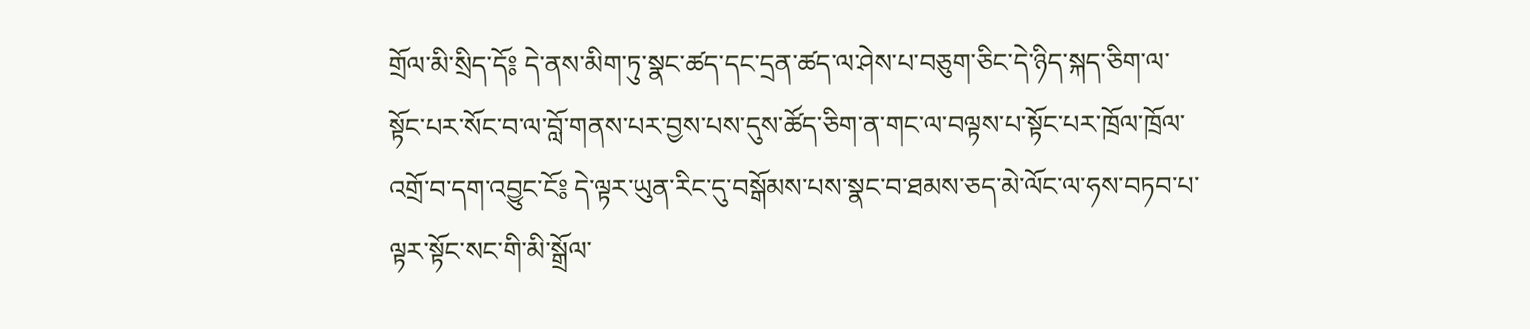གྲོལ་མི་སྲིད་དོ༔ དེ་ནས་མིག་ཏུ་སྣང་ཚད་དང་དྲན་ཚད་ལ་ཤེས་པ་བཅུག་ཅིང་དེ་ཉིད་སྐད་ཅིག་ལ་སྟོང་པར་སོང་བ་ལ་བློ་གནས་པར་བྱས་པས་དུས་ཚོད་ཅིག་ན་གང་ལ་བལྟས་པ་སྟོང་པར་ཁྲོལ་ཁྲོལ་འགྲོ་བ་དག་འབྱུང་ངོ༔ དེ་ལྟར་ཡུན་རིང་དུ་བསྒོམས་པས་སྣང་བ་ཐམས་ཅད་མེ་ལོང་ལ་ཧས་བཏབ་པ་ལྟར་སྟོང་སང་གི་མི་སྒྲོལ་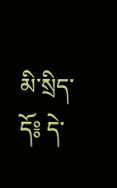མི་སྲིད་དོ༔ དེ་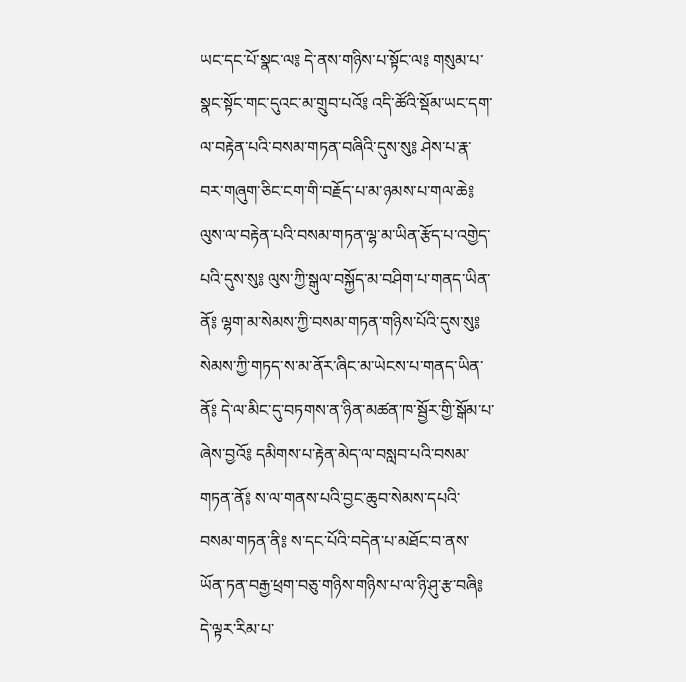ཡང་དང་པོ་སྣང་ལ༔ དེ་ནས་གཉིས་པ་སྟོང་ལ༔ གསུམ་པ་སྣང་སྟོང་གང་དུའང་མ་གྲུབ་པའོ༔ འདི་ཚོའི་སྡོམ་ཡང་དག་ལ་བརྟེན་པའི་བསམ་གཏན་བཞིའི་དུས་སུ༔ ཤེས་པ་རྣ་བར་གཞུག་ཅིང་ངག་གི་བརྗོད་པ་མ་ཉམས་པ་གལ་ཆེ༔ ལུས་ལ་བརྟེན་པའི་བསམ་གཏན་ལྷ་མ་ཡིན་རྩོད་པ་འགྱེད་པའི་དུས་སུ༔ ལུས་ཀྱི་སྒུལ་བསྐྱོད་མ་བཤིག་པ་གནད་ཡིན་ནོ༔ ལྷག་མ་སེམས་ཀྱི་བསམ་གཏན་གཉིས་པོའི་དུས་སུ༔ སེམས་ཀྱི་གཏད་ས་མ་ནོར་ཞིང་མ་ཡེངས་པ་གནད་ཡིན་ནོ༔ དེ་ལ་མིང་དུ་བཏགས་ན་ཉིན་མཚན་ཁ་སྦྱོར་གྱི་སྒོམ་པ་ཞེས་བྱའོ༔ དམིགས་པ་རྟེན་མེད་ལ་བསླབ་པའི་བསམ་གཏན་ནོ༔ ས་ལ་གནས་པའི་བྱང་ཆུབ་སེམས་དཔའི་བསམ་གཏན་ནི༔ ས་དང་པོའི་བདེན་པ་མཐོང་བ་ནས་ཡོན་ཏན་བརྒྱ་ཕྲག་བཅུ་གཉིས་གཉིས་པ་ལ་ཉི་ཤུ་རྩ་བཞི༔ དེ་ལྟར་རིམ་པ་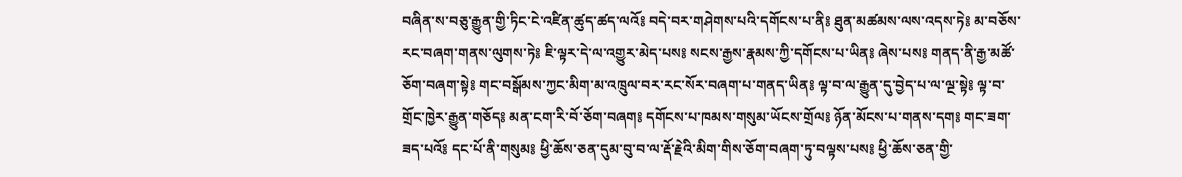བཞིན་ས་བཅུ་རྒྱུན་གྱི་ཏིང་ངེ་འཛིན་ཚུད་ཚད་ལའོ༔ བདེ་བར་གཤེགས་པའི་དགོངས་པ་ནི༔ ཐུན་མཚམས་ལས་འདས་ཏེ༔ མ་བཅོས་རང་བཞག་གནས་ལུགས་ཏེ༔ ཇི་ལྟར་དེ་ལ་འགྱུར་མེད་པས༔ སངས་རྒྱས་རྣམས་ཀྱི་དགོངས་པ་ཡིན༔ ཞེས་པས༔ གནད་ནི་རྒྱ་མཚོ་ཅོག་བཞག་སྟེ༔ གང་བསྒོམས་ཀྱང་མིག་མ་འཁྲུལ་བར་རང་སོར་བཞག་པ་གནད་ཡིན༔ ལྟ་བ་ལ་རྒྱུན་དུ་བྱེད་པ་ལ་ལྔ་སྟེ༔ ལྟ་བ་གྲོང་ཁྱེར་རྒྱུན་གཅོད༔ མན་ངག་རི་བོ་ཅོག་བཞག༔ དགོངས་པ་ཁམས་གསུམ་ཡོངས་གྲོལ༔ ཉོན་མོངས་པ་གནས་དག༔ གང་ཟག་ཟད་པའོ༔ དང་པོ་ནི་གསུམ༔ ཕྱི་ཆོས་ཅན་དུམ་བུ་བ་ལ་རྡོ་རྗེའི་མིག་གིས་ཅོག་བཞག་ཏུ་བལྟས་པས༔ ཕྱི་ཆོས་ཅན་གྱི་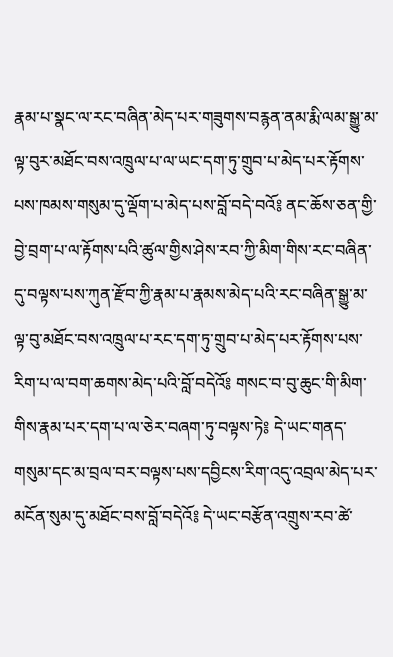རྣམ་པ་སྣང་ལ་རང་བཞིན་མེད་པར་གཟུགས་བརྙན་ནམ་རྨི་ལམ་སྒྱུ་མ་ལྟ་བུར་མཐོང་བས་འཁྲུལ་པ་ལ་ཡང་དག་ཏུ་གྲུབ་པ་མེད་པར་རྟོགས་པས་ཁམས་གསུམ་དུ་ལྡོག་པ་མེད་པས་བློ་བདེ་བའོ༔ ནང་ཆོས་ཅན་གྱི་བྱེ་བྲག་པ་ལ་རྟོགས་པའི་ཚུལ་གྱིས་ཤེས་རབ་ཀྱི་མིག་གིས་རང་བཞིན་དུ་བལྟས་པས་ཀུན་རྫོབ་ཀྱི་རྣམ་པ་རྣམས་མེད་པའི་རང་བཞིན་སྒྱུ་མ་ལྟ་བུ་མཐོང་བས་འཁྲུལ་པ་རང་དག་ཏུ་གྲུབ་པ་མེད་པར་རྟོགས་པས་རིག་པ་ལ་བག་ཆགས་མེད་པའི་བློ་བདེའོ༔ གསང་བ་བུ་ཆུང་གི་མིག་གིས་རྣམ་པར་དག་པ་ལ་ཅེར་བཞག་ཏུ་བལྟས་ཏེ༔ དེ་ཡང་གནད་གསུམ་དང་མ་བྲལ་བར་བལྟས་པས་དབྱིངས་རིག་འདུ་འབྲལ་མེད་པར་མངོན་སུམ་དུ་མཐོང་བས་བློ་བདེའོ༔ དེ་ཡང་བརྩོན་འགྲུས་རབ་ཚེ་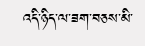འདི་ཉིད་ལ་ཟག་བཅས་མི་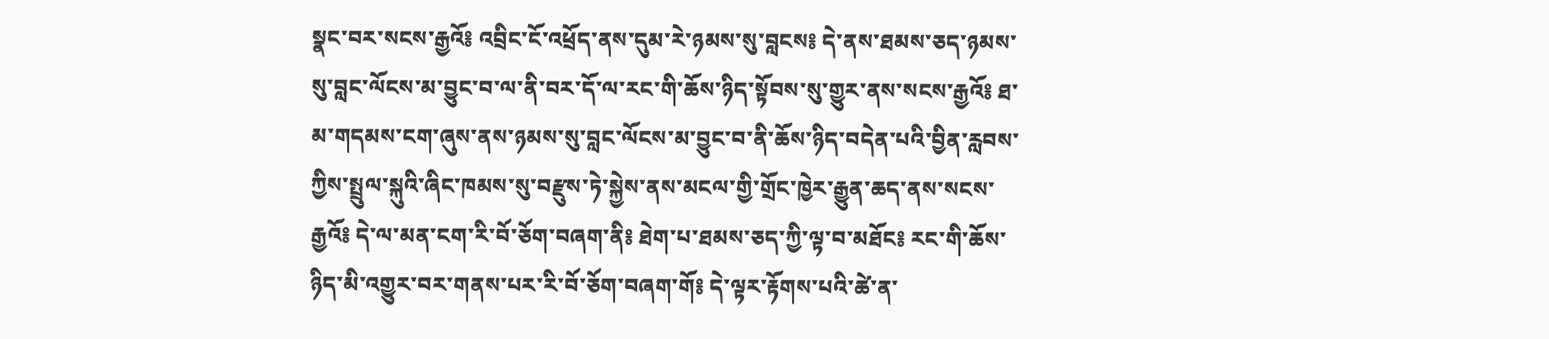སྣང་བར་སངས་རྒྱའོ༔ འབྲིང་ངོ་འཕྲོད་ནས་དུམ་རེ་ཉམས་སུ་བླངས༔ དེ་ནས་ཐམས་ཅད་ཉམས་སུ་བླང་ལོངས་མ་བྱུང་བ་ལ་ནི་བར་དོ་ལ་རང་གི་ཆོས་ཉིད་སྟོབས་སུ་གྱུར་ནས་སངས་རྒྱའོ༔ ཐ་མ་གདམས་ངག་ཞུས་ནས་ཉམས་སུ་བླང་ལོངས་མ་བྱུང་བ་ནི་ཆོས་ཉིད་བདེན་པའི་བྱིན་རླབས་ཀྱིས་སྤྲུལ་སྐུའི་ཞིང་ཁམས་སུ་བརྫུས་ཏེ་སྐྱེས་ནས་མངལ་གྱི་གྲོང་ཁྱེར་རྒྱུན་ཆད་ནས་སངས་རྒྱའོ༔ དེ་ལ་མན་ངག་རི་བོ་ཅོག་བཞག་ནི༔ ཐེག་པ་ཐམས་ཅད་ཀྱི་ལྟ་བ་མཐོང༔ རང་གི་ཆོས་ཉིད་མི་འགྱུར་བར་གནས་པར་རི་བོ་ཅོག་བཞག་གོ༔ དེ་ལྟར་རྟོགས་པའི་ཚེ་ན་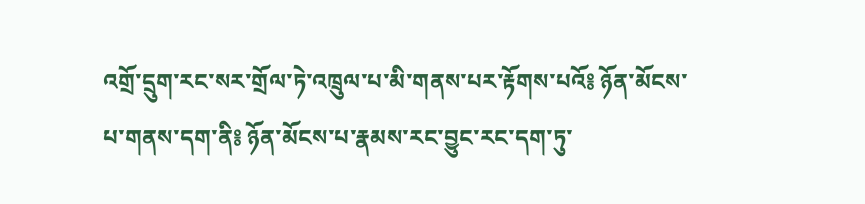འགྲོ་དྲུག་རང་སར་གྲོལ་ཏེ་འཁྲུལ་པ་མི་གནས་པར་རྟོགས་པའོ༔ ཉོན་མོངས་པ་གནས་དག་ནི༔ ཉོན་མོངས་པ་རྣམས་རང་བྱུང་རང་དག་ཏུ་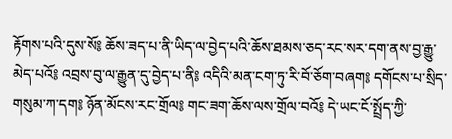རྟོགས་པའི་དུས་སོ༔ ཆོས་ཟད་པ་ནི་ཡིད་ལ་བྱེད་པའི་ཆོས་ཐམས་ཅད་རང་སར་དག་ནས་བྱ་རྒྱུ་མེད་པའོ༔ འབྲས་བུ་ལ་རྒྱུན་དུ་བྱེད་པ་ནི༔ འདིའི་མན་ངག་ཏུ་རི་བོ་ཅོག་བཞག༔ དགོངས་པ་སྲིད་གསུམ་ཀ་དག༔ ཉོན་མོངས་རང་གྲོལ༔ གང་ཟག་ཆོས་ལས་གྲོལ་བའོ༔ དེ་ཡང་ངོ་སྤྲོད་ཀྱི་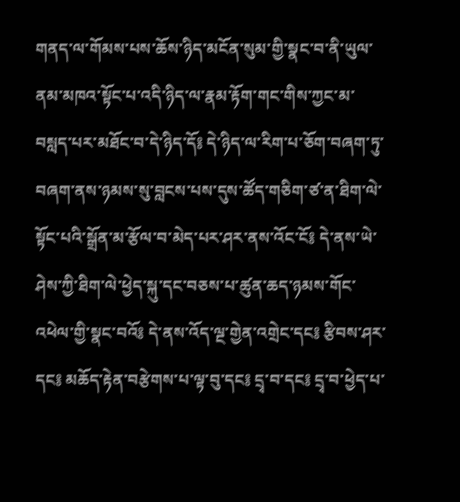གནད་ལ་གོམས་པས་ཆོས་ཉིད་མངོན་སུམ་གྱི་སྣང་བ་ནི་ཡུལ་ནམ་མཁའ་སྟོང་པ་འདི་ཉིད་ལ་རྣམ་རྟོག་གང་གིས་ཀྱང་མ་བསླད་པར་མཐོང་བ་དེ་ཉིད་དོ༔ དེ་ཉིད་ལ་རིག་པ་ཅོག་བཞག་ཏུ་བཞག་ནས་ཉམས་སུ་བླངས་པས་དུས་ཚོད་གཅིག་ཙ་ན་ཐིག་ལེ་སྟོང་པའི་སྒྲོན་མ་རྩོལ་བ་མེད་པར་ཤར་ནས་འོང་ངོ༔ དེ་ནས་ཡེ་ཤེས་ཀྱི་ཐིག་ལེ་ཕྱེད་སྐུ་དང་བཅས་པ་ཚུན་ཆད་ཉམས་གོང་འཕེལ་གྱི་སྣང་བའོ༔ དེ་ནས་འོད་ལྔ་གྱེན་འགྲེང་དང༔ རྩིབས་ཤར་དང༔ མཆོད་རྟེན་བརྩེགས་པ་ལྟ་བུ་དང༔ དྲྭ་བ་དང༔ དྲྭ་བ་ཕྱེད་པ་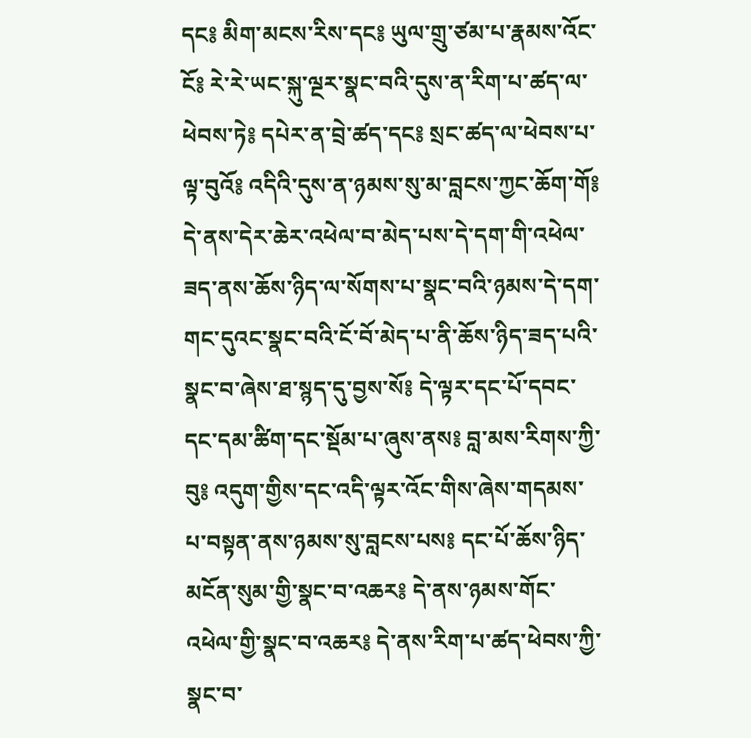དང༔ མིག་མངས་རིས་དང༔ ཡུལ་གྲུ་ཙམ་པ་རྣམས་འོང་ངོ༔ རེ་རེ་ཡང་སྐུ་ལྔར་སྣང་བའི་དུས་ན་རིག་པ་ཚད་ལ་ཕེབས་ཏེ༔ དཔེར་ན་བྲེ་ཚད་དང༔ སྲང་ཚད་ལ་ཕེབས་པ་ལྟ་བུའོ༔ འདིའི་དུས་ན་ཉམས་སུ་མ་བླངས་ཀྱང་ཆོག་གོ༔ དེ་ནས་དེར་ཆེར་འཕེལ་བ་མེད་པས་དེ་དག་གི་འཕེལ་ཟད་ནས་ཆོས་ཉིད་ལ་སོགས་པ་སྣང་བའི་ཉམས་དེ་དག་གང་དུའང་སྣང་བའི་ངོ་བོ་མེད་པ་ནི་ཆོས་ཉིད་ཟད་པའི་སྣང་བ་ཞེས་ཐ་སྙད་དུ་བྱས་སོ༔ དེ་ལྟར་དང་པོ་དབང་དང་དམ་ཚིག་དང་སྡོམ་པ་ཞུས་ནས༔ བླ་མས་རིགས་ཀྱི་བུ༔ འདུག་གྱིས་དང་འདི་ལྟར་འོང་གིས་ཞེས་གདམས་པ་བསྟན་ནས་ཉམས་སུ་བླངས་པས༔ དང་པོ་ཆོས་ཉིད་མངོན་སུམ་གྱི་སྣང་བ་འཆར༔ དེ་ནས་ཉམས་གོང་འཕེལ་གྱི་སྣང་བ་འཆར༔ དེ་ནས་རིག་པ་ཚད་ཕེབས་ཀྱི་སྣང་བ་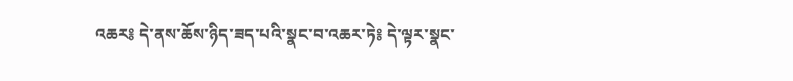འཆར༔ དེ་ནས་ཆོས་ཉིད་ཟད་པའི་སྣང་བ་འཆར་ཏེ༔ དེ་ལྟར་སྣང་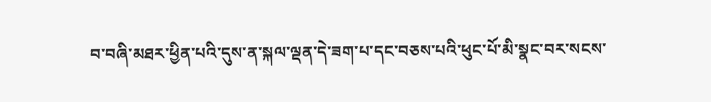བ་བཞི་མཐར་ཕྱིན་པའི་དུས་ན་སྐལ་ལྡན་དེ་ཟག་པ་དང་བཅས་པའི་ཕུང་པོ་མི་སྣང་བར་སངས་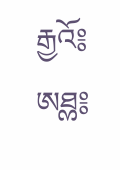རྒྱའོ༔ ཨཐྎ༔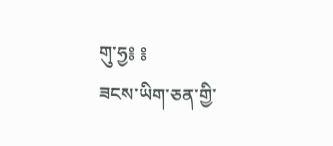གུ་ཧྱ༔ ༔
ཟངས་ཡིག་ཅན་གྱི་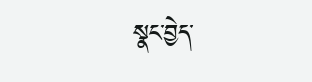སྣང་བྱེད་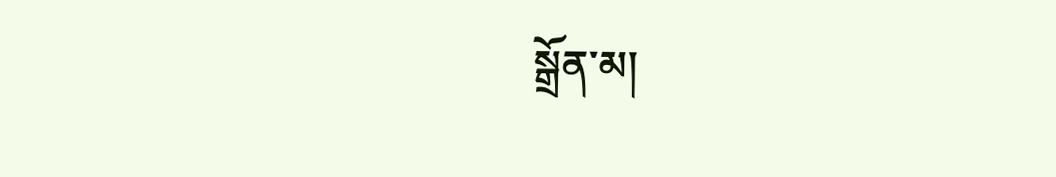སྒྲོན་མ།